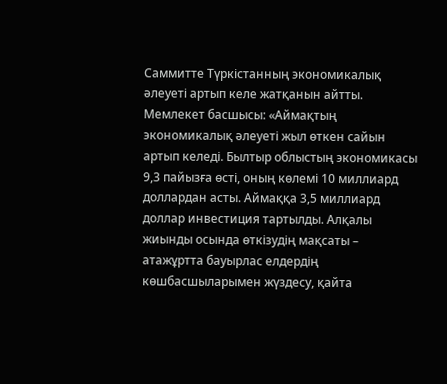Саммитте Түркістанның экономикалық әлеуеті артып келе жатқанын айтты.
Мемлекет басшысы: «Аймақтың экономикалық әлеуеті жыл өткен сайын артып келеді. Былтыр облыстың экономикасы 9,3 пайызға өсті, оның көлемі 10 миллиард доллардан асты. Аймаққа 3,5 миллиард доллар инвестиция тартылды. Алқалы жиынды осында өткізудің мақсаты – атажұртта бауырлас елдердің көшбасшыларымен жүздесу, қайта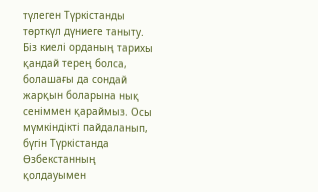түлеген Түркістанды төрткүл дүниеге таныту. Біз киелі орданың тарихы қандай терең болса, болашағы да сондай жарқын боларына нық сеніммен қараймыз. Осы мүмкіндікті пайдаланып, бүгін Түркістанда Өзбекстанның қолдауымен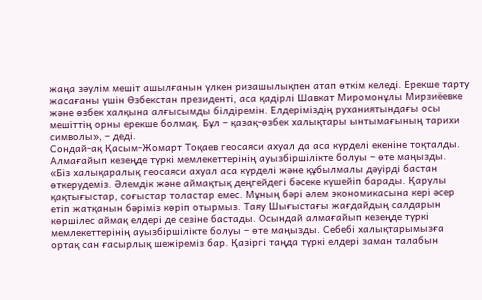жаңа зәулім мешіт ашылғанын үлкен ризашылықпен атап өткім келеді. Ерекше тарту жасағаны үшін Өзбекстан президенті, аса қадірлі Шавкат Миромонұлы Мирзиёевке және өзбек халқына алғысымды білдіремін. Елдеріміздің руханиятындағы осы мешіттің орны ерекше болмақ. Бұл – қазақ-өзбек халықтары ынтымағының тарихи символы», – деді.
Сондай-ақ Қасым-Жомарт Тоқаев геосаяси ахуал да аса күрделі екеніне тоқталды. Алмағайып кезеңде түркі мемлекеттерінің ауызбіршілікте болуы – өте маңызды.
«Біз халықаралық геосаяси ахуал аса күрделі және құбылмалы дәуірді бастан өткерудеміз. Әлемдік және аймақтық деңгейдегі бәсеке күшейіп барады. Қарулы қақтығыстар, соғыстар толастар емес. Мұның бәрі әлем экономикасына кері әсер етіп жатқанын бәріміз көріп отырмыз. Таяу Шығыстағы жағдайдың салдарын көршілес аймақ елдері де сезіне бастады. Осындай алмағайып кезеңде түркі мемлекеттерінің ауызбіршілікте болуы – өте маңызды. Себебі халықтарымызға ортақ сан ғасырлық шежіреміз бар. Қазіргі таңда түркі елдері заман талабын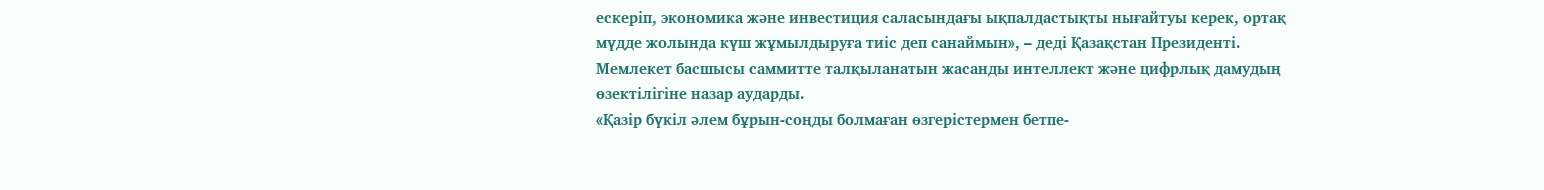ескеріп, экономика және инвестиция саласындағы ықпалдастықты нығайтуы керек, ортақ мүдде жолында күш жұмылдыруға тиіс деп санаймын», – деді Қазақстан Президенті.
Мемлекет басшысы саммитте талқыланатын жасанды интеллект және цифрлық дамудың өзектілігіне назар аударды.
«Қазір бүкіл әлем бұрын-соңды болмаған өзгерістермен бетпе-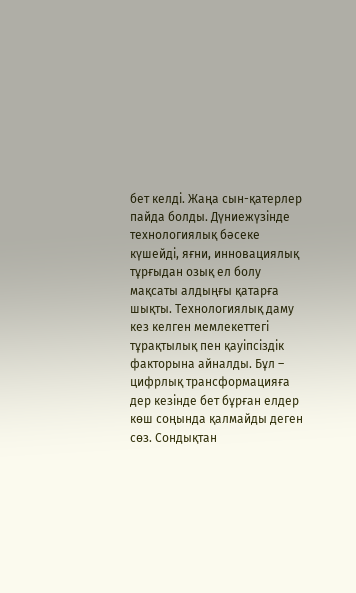бет келді. Жаңа сын-қатерлер пайда болды. Дүниежүзінде технологиялық бәсеке күшейді, яғни, инновациялық тұрғыдан озық ел болу мақсаты алдыңғы қатарға шықты. Технологиялық даму кез келген мемлекеттегі тұрақтылық пен қауіпсіздік факторына айналды. Бұл – цифрлық трансформацияға дер кезінде бет бұрған елдер көш соңында қалмайды деген сөз. Сондықтан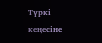Түркі кеңесіне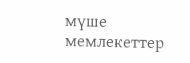мүше мемлекеттер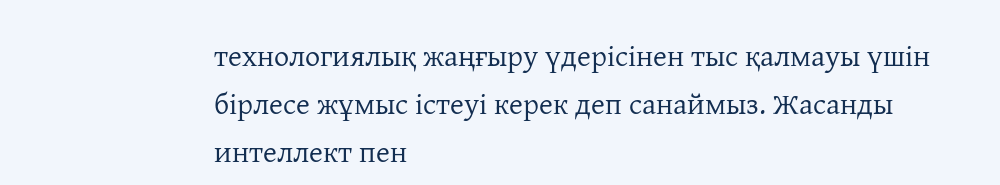технологиялық жаңғыру үдерісінен тыс қалмауы үшін бірлесе жұмыс істеуі керек деп санаймыз. Жасанды интеллект пен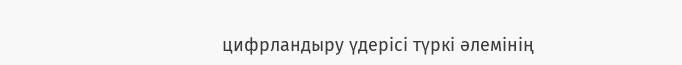цифрландыру үдерісі түркі әлемінің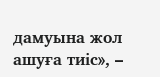дамуына жол ашуға тиіс», –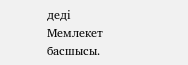деді Мемлекет басшысы.